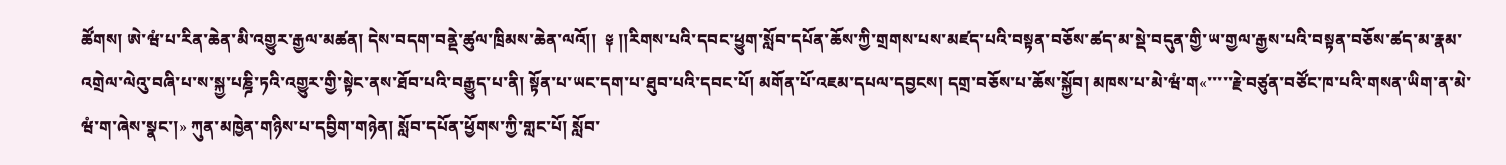ཚོགས། ཨེ་ཝཾ་པ་རིན་ཆེན་མི་འགྱུར་རྒྱལ་མཚན། དེས་བདག་བནྡེ་ཚུལ་ཁྲིམས་ཆེན་ལའོ།།  ༈ །།རིགས་པའི་དབང་ཕྱུག་སློབ་དཔོན་ཆོས་ཀྱི་གྲགས་པས་མཛད་པའི་བསྟན་བཅོས་ཚད་མ་སྡེ་བདུན་གྱི་ཡ་གྱལ་རྒྱས་པའི་བསྟན་བཅོས་ཚད་མ་རྣམ་འགྲེལ་ལེའུ་བཞི་པ་ས་སྐྱ་པཎྜི་ཏའི་འགྱུར་གྱི་སྟེང་ནས་ཐོབ་པའི་བརྒྱུད་པ་ནི། སྟོན་པ་ཡང་དག་པ་ཐུབ་པའི་དབང་པོ། མགོན་པོ་འཇམ་དཔལ་དབྱངས། དགྲ་བཅོས་པ་ཆོས་སྐྱོབ། མཁས་པ་མེ་ཝཾ་ག«་་་་་རྗེ་བཙུན་བཙོང་ཁ་པའི་གསན་ཡིག་ན་མེ་ཝཾ་ག་ཞེས་སྣང་།» ཀུན་མཁྱེན་གཉིས་པ་དབྱིག་གཉེན། སློབ་དཔོན་ཕྱོགས་ཀྱི་གླང་པོ། སློབ་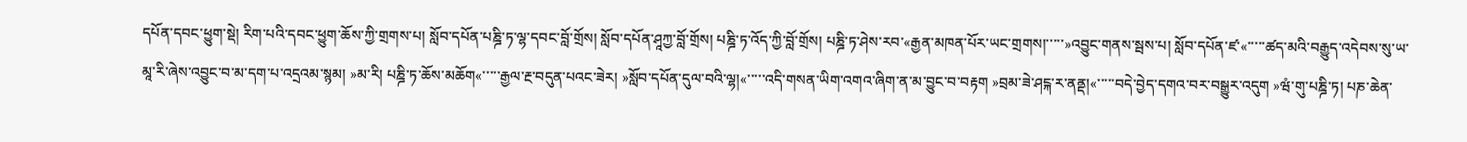དཔོན་དབང་ཕྱུག་སྡེ། རིག་པའི་དབང་ཕྱུག་ཆོས་ཀྱི་གྲགས་པ། སློབ་དཔོན་པཎྜི་ཏ་ལྷ་དབང་བློ་གྲོས། སློབ་དཔོན་ཤཱཀྱ་བློ་གྲོས། པཎྜི་ཏ་འོད་ཀྱི་བློ་གྲོས། པཎྜི་ཏ་ཤེས་རབ་«རྒྱན་མཁན་པོར་ཡང་གྲགས།་་་་་»འབྱུང་གནས་སྦས་པ། སློབ་དཔོན་ཛ་«་་་་་ཚད་མའི་བརྒྱུད་འདེབས་སུ་ཡ་མཱ་རི་ཞེས་འབྱུང་བ་མ་དག་པ་འདྲའམ་སྙམ། »མ་རི། པཎྜི་ཏ་ཆོས་མཆོག«་་་་་རྒྱལ་རྔ་བདུན་པའང་ཟེར། »སློབ་དཔོན་དུལ་བའི་ལྷ།«་་་་་འདི་གསན་ཡིག་འགའ་ཞིག་ན་མ་བྱུང་བ་བརྟག »བྲམ་ཟེ་ཤངྐ་ར་ནནྡ།«་་་་་བདེ་བྱེད་དགའ་བར་བསྒྱུར་འདུག »ཝཾ་གུ་པཎྜི་ཏ། པཎ་ཆེན་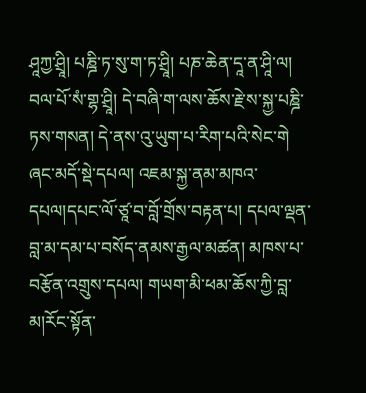ཤཱཀྱ་ཤྲཱི། པཎྜི་ཏ་སུ་ག་ཏ་ཤྲཱི། པཎ་ཆེན་དཱ་ན་ཤཱི་ལ། བལ་པོ་སཾ་གྷ་ཤྲཱི། དེ་བཞི་ག་ལས་ཆོས་རྗེ་ས་སྐྱ་པཎྜི་ཏས་གསན། དེ་ནས་འུ་ཡུག་པ་རིག་པའི་སེང་གེ ཞང་མདོ་སྡེ་དཔལ། འཇམ་སྐྱ་ནམ་མཁའ་དཔལ།དཔང་ལོ་ཙཱ་བ་བློ་གྲོས་བརྟན་པ། དཔལ་ལྡན་བླ་མ་དམ་པ་བསོད་ནམས་རྒྱལ་མཚན། མཁས་པ་བརྩོན་འགྲུས་དཔལ། གཡག་མི་ཕམ་ཆོས་ཀྱི་བླ་མ།རོང་སྟོན་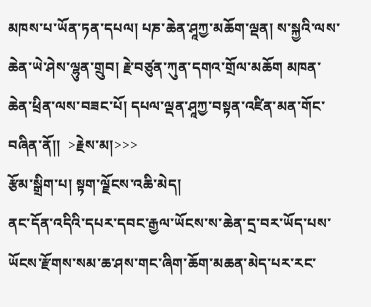མཁས་པ་ཡོན་ཏན་དཔལ། པཎ་ཆེན་ཤཱཀྱ་མཆོག་ལྡན། ས་སྐྱའི་ལས་ཆེན་ཡེ་ཤེས་ལྷུན་གྲུབ། རྗེ་བཙུན་ཀུན་དགའ་གྲོལ་མཆོག མཁན་ཆེན་ཕྲིན་ལས་བཟང་པོ། དཔལ་ལྡན་ཤཱཀྱ་བསྟན་འཛིན་མན་གོང་བཞིན་ནོ།།  >རྗེས་མ།>>>
རྩོམ་སྒྲིག་པ། སྟག་ལྗོངས་འཆི་མེད།
ནང་དོན་འདིའི་དཔར་དབང་རྒྱལ་ཡོངས་ས་ཆེན་དྲ་བར་ཡོད་པས་ཡོངས་རྫོགས་སམ་ཆ་ཤས་གང་ཞིག་ཆོག་མཆན་མེད་པར་རང་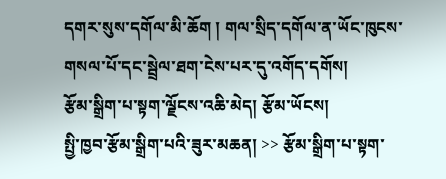དགར་སུས་དགོལ་མི་ཆོག ། གལ་སྲིད་དགོལ་ན་ཡོང་ཁུངས་གསལ་པོ་དང་སྦྲེལ་ཐག་ངེས་པར་དུ་འགོད་དགོས།
རྩོམ་སྒྲིག་པ་སྟག་ལྗོངས་འཆི་མེད། རྩོམ་ཡོངས།
སྤྱི་ཁྱབ་རྩོམ་སྒྲིག་པའི་ཟུར་མཆན། >> རྩོམ་སྒྲིག་པ་སྟག་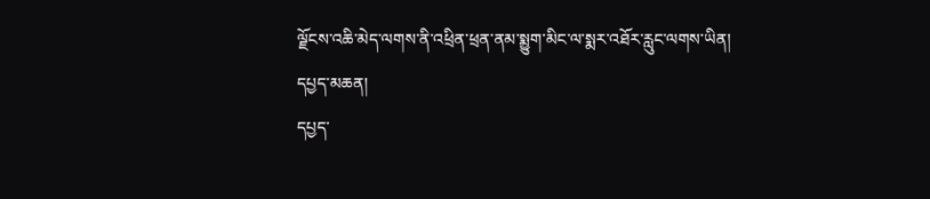ལྗོངས་འཆི་མེད་ལགས་ནི་འཕྲིན་ཕྲན་ནམ་སྨྱུག་མིང་ལ་སྨར་འཐོར་རླུང་ལགས་ཡིན།
དཔྱད་མཆན།
དཔྱད་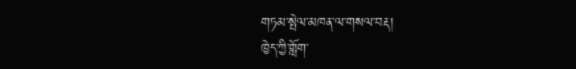གཏམ་སྤེལ་མཁན་ལ་གསལ་བརྡ།
ཁྱེད་ཀྱི་གློག་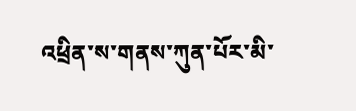འཕྲིན་ས་གནས་ཀུན་པོར་མི་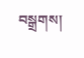བསྒྲགས།